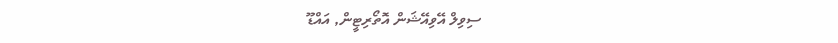ސިވިލް އޭވިއޭޝަން އޮތޯރިޓީން, އައްޑޫ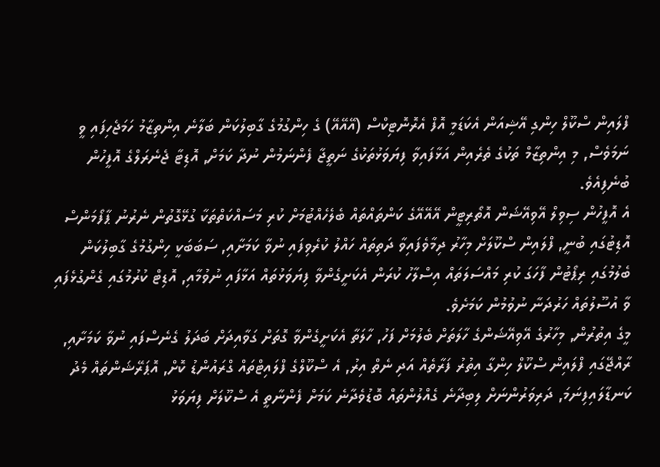ފްލައިން ސްކޫލް ހިންގި އޭޝިއަން އެކަޑަމީ އޮފް އެރޮނޮޓިކްސް (އޭއޭއޭ) ގެ ހިންގުމުގެ ގާބިލުކަން ބަލާނެ އިންތިޒާމު ހަމަޖެހިފައި ވީ ނަމަވެސް, މި އިންތިޒާމް ތަކުގެ ތެރެއިން އަޅާފައިވާ ފިޔަވަޅުތަކުގެ ނަތީޖާ ފެންނަމުން ނުދާ ކަމަށް, އޮޑިޓާ ޖެނެރަލްގެ އޮފީހުން ބުނެފިއެވެ.
އެ އޮފީހުން ސިވިލް އޭވިއޭޝަން އޮތޯރިޓީން އޭއޭއޭގެ ކަންތައްތައް ބެލެހެއްޓުމަށް ކުރި މަސައްކަތްތަކާ ގުޅޭގޮތުން ނެރުނު ޕާފޯމަންސް އޮޑިޓުގައި ބުނީ, ފްލައިން ސްކޫލަށް މިހާރު ދިމާވެފައިވާ ދަތިތައް ހައްލު ކުރެވިފައި ނުވާ ކަމަށާއި, ސަބަބަކީ ހިންގުމުގެ ގާބިލުކަން ބެލުމުގައި ރިޕޯޓުން ފާހަގަ ކުރި މައްސަލަތައް އިސްލާހު ކުރަން އެކަށީގެންވާ ފިޔަވަޅުތައް އަޅާފައި ނުވުމާއި, އޮޑިޓް ކުރުމުގައި ގެންގުޅެފައި ވާ އުސޫލުތައް ހަރުދަނާ ނުވުމުން ކަމަށެވެ.
މީގެ އިތުރުން, މިހާރުގެ އޭވިއޭޝަންގެ ހާލަތަށް ބެލުމަށް ފަހު, ހާލަތާ އެކަށީގެންވާ ގޮތަށް ގަވާއިދަށް ބަދަލު ގެނެސްފައި ނުވާ ކަމަށާއި, ރާއްޖޭގައި ފްލައިން ސްކޫލް ހިންގާ އިތުރު ފަރާތެއް އަދި ނެތް އިރު, އެ ސްކޫލްގެ ފްލައިޓްތައް ގްރައުންޑު ކޮށް, އޮޕަރޭޝަންތައް މެދު ކަނޑާލައިފިނަމަ, ދަރިވަރުންނަށް ލިބިދާނެ ގެއްލުންތައް ބޮޑުވެދާނެ ކަމަށް ފެންނާތީ އެ ސްކޫލަށް ފިޔަވަޅު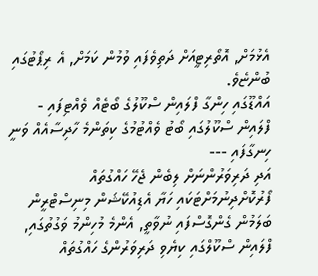އެޅުމަށް, އޮތޯރިޓީއަށް ދަތިވެފައި ވުމުން ކަމަށް, އެ ރިޕޯޓުގައި ބުންޏެވެ.
އައްޑޫގައި ހިންގާ ފްލައިން ސްކޫލުގެ ބޯޓެއް ވެއްޓިފައި - ފްލައިން ސްކޫލުގައި ބޯޓު ވެއްޓުމުގެ ކިތަންމެ ހާދިސާއެއް ވަނީ ހިނގާފައި ---
އަދި ދަރިވަރުންނަށް ލިބެން ޖެހޭ ހައްގުތައް ފޯރުކޮށްދިނުމަށްޓަކައި ހަޔާ އެޑިއުކޭޝަން މިނިސްޓްރީން ބަލަމުން ގެންގޮސްފައި ނުވާތީ, އެންމެ މުހިންމު ވަގުތުގައި, ފްލައިން ސްކޫލްގައި ކިޔެވި ދަރިވަރުންގެ ހައްގުތައް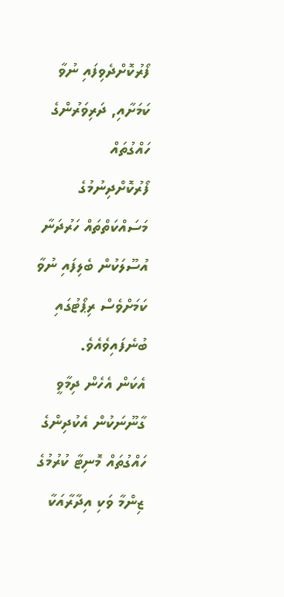ފޯރުކޮށްދެވިފައި ނުވާ ކަމަށާއި, ދަރިވަރުންގެ ހައްގުތައް ފޯރުކޮށްދިނުމުގެ މަސައްކަތްތައް ހަރުދަނާ އުސޫލަކުން ބެލިފައި ނުވާ ކަމަށްވެސް ރިޕޯޓުގައި ބުނެފައިވެއެވެ.
އެކަން އެހެން ދިމާވީ ގާނޫނަކުން އެކުދިންގެ ހައްގުތައް މޮނިޓާ ކުރުމުގެ ޒިންމާ ވަކި އިދާރާއަކާ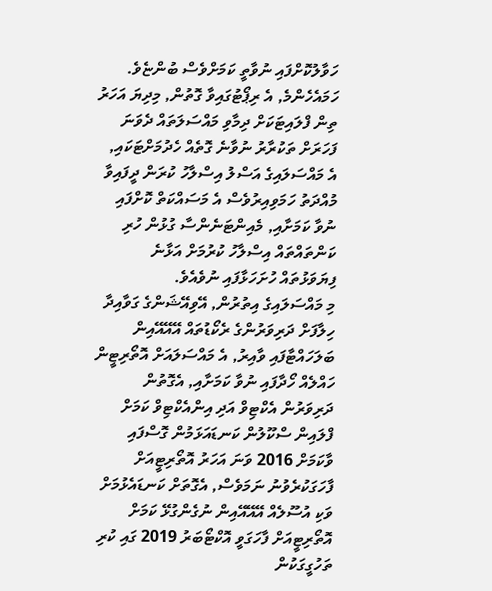ހަވާލުކޮށްފައި ނުވާތީ ކަމަށްވެސް ބުންޏެވެ.
ހަމައެހެންމެ, އެ ރިޕޯޓުގައިވާ ގޮތުން, މިދިޔަ އަހަރު ތިން ފްލައިޓަކަށް ދިމާވި މައްސަލަތައް ދެވަނަ ފަހަރަށް ތަކުރާރު ނުވާނެ ގޮތެއް ހެދުމަށްޓަކައި, އެ މައްސަލައިގެ އަސްލު އިސްލާހު ކުރަން ދީފައިވާ މުއްދަތު ހަމަވިއިރުވެސް އެ މަސައްކަތް ކޮށްފައި ނުވާ ކަމަށާއި, މެއިންޓަނެންސާ ގުޅުން ހުރި ކަންތައްތައް އިސްލާހު ކުރުމަށް އަޅާނެ ފިޔަވަޅުތައް ހުށަހަޅާފައި ނުވެއެވެ.
މި މައްސަލައިގެ އިތުރުން, އޭވިއޭޝަންގެ ގަވާއިދާ ހިލާފަށް ދަރިވަރުންގެ ރެކޯޑުތައް އޭއޭއޭއިން ބަލަހައްޓާފައި ވާއިރު, އެ މައްސަލައަށް އޮތޯރިޓީން ހައްލެއް ހޯދާފައި ނުވާ ކަމަށާއި, އެގޮތުން ދަރިވަރުން އެކްޓިވް އަދި އިންއެކްޓިވް ކަމަށް ފްލައިން ސްކޫލުން ކަނޑައަޅަމުން ގޮސްފައި ވާކަމަށް 2016 ވަނަ އަހަރު އޮތޯރިޓީއަށް ފާހަގަކުރެވުނު ނަމަވެސް, އެގޮތަށް ކަނޑައެޅުމަށް ވަކި އުސޫލެއް އޭއޭއޭއިން ނުގެންގުޅޭ ކަމަށް އޮތޯރިޓީއަށް ފާހަގަވީ އޮކްޓޯބަރު 2019 ގައި ކުރި ތަހުގީގަކުން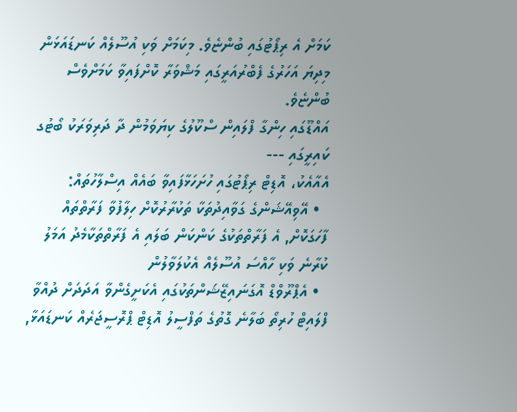ކަމަށް އެ ރިޕޯޓުގައި ބުންޏެވެ. މިކަމަށް ވަކި އުސޫލެއް ކަނޑައަޅަން މިދިޔަ އަހަރުގެ ފެބްރުއަރީގައި މަޝްވަރާ ކޮށްފައިވާ ކަމަށްވެސް ބުންޏެވެ.
އައްޑޫގައި ހިންގާ ފްލައިން ސްކޫލުގެ ކިޔަވަމުން ދާ ދަރިވަރަކު ބޯޓުގ ކައިރީގައި ---
އެއާއެކު، އޮޑިޓް ރިޕޯޓުގައި ހުށަހަޅާފައިވާ ބައެއް އިސްލާހުތައް:
  • އޭވިއޭޝަންގެ ގަވާއިދުތަކާ ތަކުރާރުކޮށް ހިލާފުވާ ފަރާތްތައް ފާހަގަކޮށް, އެ ފަރާތްތަކުގެ ކަންކަން ބަލައި އެ ފަރާތްތަކާމެދު އަމަލު ކުރާނެ ވަކި ހާއްސަ އުސޫލެއް އެކުލަވާލުން
  • އެޕްރޫވްޑް އޮގަނައިޒޭޝަންތަކުގައި އެކަށީގެންވާ އަދަދަށް ދުއްވާ ފްލައިޓް ހުރިތޯ ބަލާނެ ގޮތުގެ ތަފްސީލު އޮޑިޓް ޕްރޮސީޖަރެއް ކަނޑައަޅާ,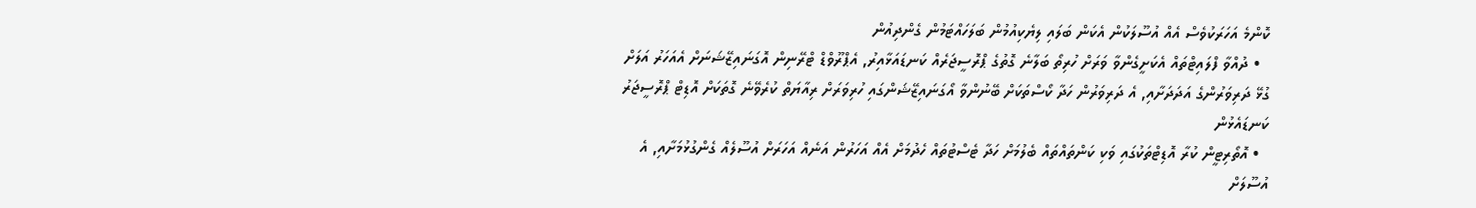ކޮންމެ އަހަރަކުވެސް އެއް އުސޫލަކުން އެކަން ބަލައި ލިޔެކިއުމުން ބަލަހައްޓަމުން ގެންދިއުން
  • ދުއްވާ ފްލައިޓްތައް އެކަށީގެންވާ ވަރަށް ހުރިތޯ ބަލާނެ ގޮތުގެ ޕްރޮސީޖަރެއް ކަނޑައަޅާއިރު, އެޕްރޫވްޑް ޓްރޭނިން އޮގަނައިޒޭޝަނަށް އެއަހަރު އަލަށް ގުޅޭ ދަރިވަރުންގެ އަދަދަށާއި, އެ ދަރިވަރުން ހަދާ ކޯސްތަކަށް ބޭނުންވާ އޯގަނައިޒޭޝަންގައި ހުރިވަރަށް ރިއާޔަތް ކުރެވޭނެ ގޮތަކަށް އޮޑިޓް ޕްރޮސީޖަރު ކަނޑައެޅުން
  • އޮތޯރިޓީން ކުރާ އޮޑިޓްތަކުގައި ވަކި ކަންތައްތައް ބެލުމަށް ހަދާ ޓެސްޓުތައް ހެދުމަށް އެއް އަހަރުން އަނެއް އަހަރަށް އުސޫލެއް ގެންގުޅުމަށާއި, އެ އުސޫލަށް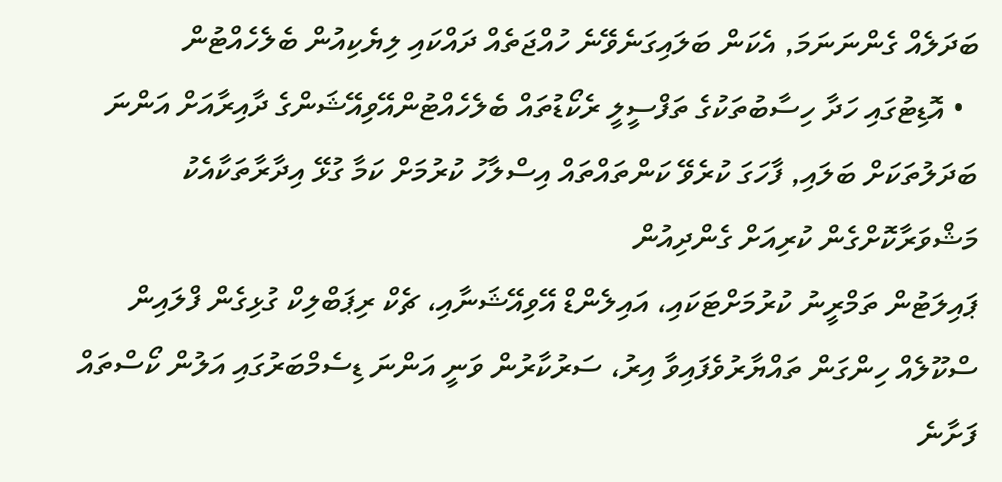ބަދަލެއް ގެންނަނަމަ, އެކަން ބަލައިގަނެވޭނެ ހުއްޖަތެއް ދައްކައި ލިޔެކިއުން ބެލެހެއްޓުން
  • އޮޑިޓުގައި ހަދާ ހިސާބުތަކުގެ ތަފްސީލީ ރެކޯޑުތައް ބެލެހެއްޓުންއޭވިއޭޝަންގެ ދާއިރާއަށް އަންނަ ބަދަލުތަކަށް ބަލައި, ފާހަގަ ކުރެވޭ ކަންތައްތައް އިސްލާހު ކުރުމަށް ކަމާ ގުޅޭ އިދާރާތަކާއެކު މަޝްވަރާކޮށްގެން ކުރިއަށް ގެންދިއުން
ޕައިލަޓުން ތަމްރީނު ކުރުމަށްޓަކައި، އައިލެންޑް އޭވިއޭޝަނާއި، ޗެކް ރިޕަބްލިކް ގުޅިގެން ފްލައިން ސްކޫލެއް ހިންގަން ތައްޔާރުވެފައިވާ އިރު، ސަރުކާރުން ވަނީ އަންނަ ޑިސެމްބަރުގައި އަލުން ކޯސްތައް ފަށާނެ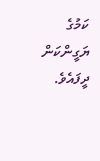ކަމުގެ ޔަގީންކަން ދީފައެވެ.